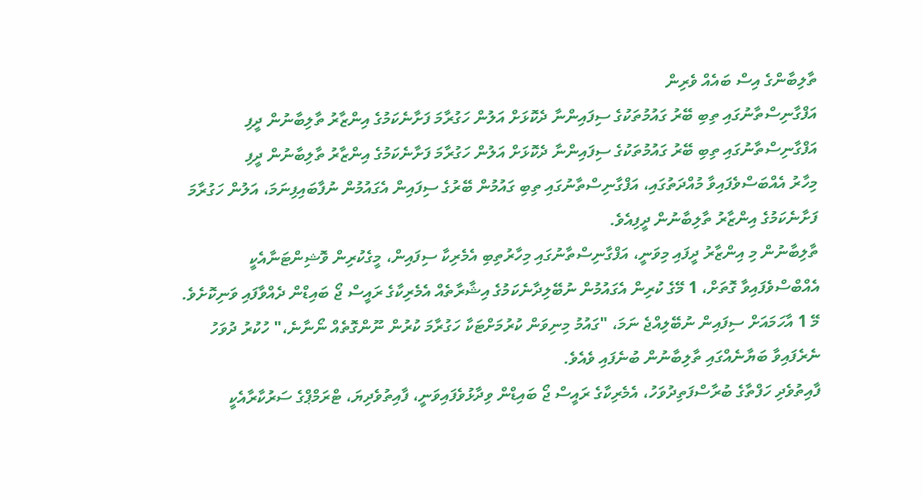ތާލިބާންގެ އިސް ބައެއް ވެރިން
އަފްގާނިސްތާނުގައި ތިބި ބޭރު ގައުމުތަކުގެ ސިފައިންނާ ދެކޮޅަށް އަލުން ހަގުރާމަ ފަށާނެކަމުގެ އިންޒާރު ތާލިބާނުން ދީފި
އަފްގާނިސްތާނުގައި ތިބި ބޭރު ގައުމުތަކުގެ ސިފައިންނާ ދެކޮޅަށް އަލުން ހަގުރާމަ ފަށާނެކަމުގެ އިންޒާރު ތާލިބާނުން ދީފި
މިހާރު އެއްބަސްވެފައިވާ މުއްދަތުގައި، އަފްގާނިސްތާނުގައި ތިބި ގައުމުން ބޭރުގެ ސިފައިން އެގައުމުން ނުފާބައިފިނަމަ، އަލުން ހަގުރާމަ ފަށާނެކަމުގެ އިންޒާރު ތާލިބާނުން ދީފިއެވެ.
ތާލިބާނުން މި އިންޒާރު ދީފައި މިވަނީ، އަފްގާނިސްތާނުގައި މިހާރުތިބި އެމެރިކާ ސިފައިން، މީގެކުރިން ވޮޝިންޓަނާއެކީ އެއްބްސްވެފައިވާ ގޮތަށް، 1 މޭގެ ކުރިން އެގައުމުން ނުބޭލިދާނެކަމުގެ އިޝާރާތެއް އެމެރިކާގެ ރައީސް ޖޯ ބައިޑްން ދެއްވާފައި ވަނިކޮށެވެ.
މޭ 1 އާހަމައަށް ސިފައިން ނުބޭލިއްޖެ ނަމަ، "ގައުމު މިނިވަން ކުރުމަށްޓަކާ ހަގުރާމަ ކުރުން ނޫންގޮތެއް ނޯނާނެ،" ހުކުރު ދުވަހު ނެރެފައިވާ ބަޔާނެއްގައި ތާލިބާނުން ބުނެފައި ވެއެވެ.
ފާއިތުވެދި ހަފްތާގެ ބުރާސްފަތިދުވަހު، އެމެރިކާގެ ރައީސް ޖޯ ބައިޑްން ވިދާޅުވެފައިވަނީ، ފާއިތުވެދިޔަ، ޓްރަމްޕްގެ ސަރުކާރާއެކީ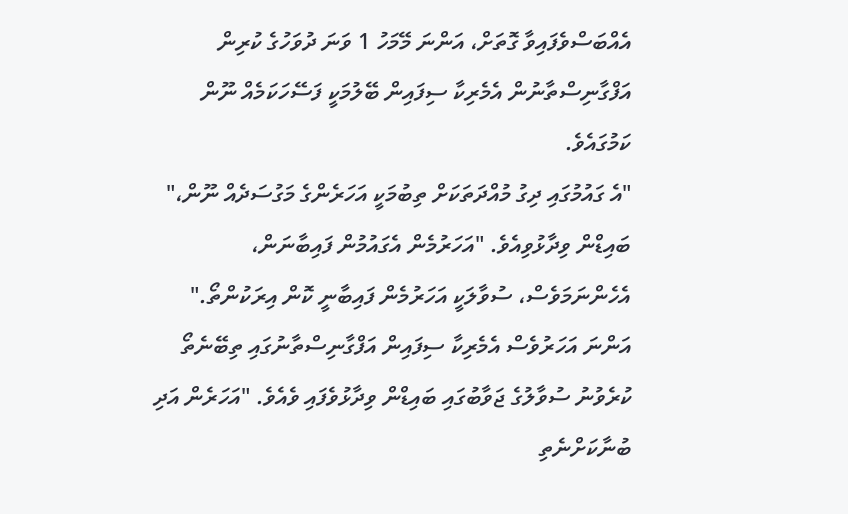އެއްބަސްވެފައިވާ ގޮތަށް، އަންނަ މޭމަހު 1 ވަނަ ދުވަހުގެ ކުރިން އަފްގާނިސްތާނުން އެމެރިކާ ސިފައިން ބޭލުމަކީ ފަސޭހަކަމެއް ނޫން ކަމުގައެވެ.
"އެ ގައުމުގައި ދިގު މުއްދަތަކަށް ތިބުމަކީ އަހަރެންގެ މަގުސަދެއް ނޫން،" ބައިޑްން ވިދާޅުވިއެވެ. "އަހަރުމެން އެގައުމުން ފައިބާނަން، އެހެންނަމަވެސް، ސުވާލަކީ އަހަރުމެން ފައިބާނީ ކޮން އިރަކުންތޯ." އަންނަ އަހަރުވެސް އެމެރިކާ ސިފައިން އަފްގާނިސްތާނުގައި ތިބޭނެތޯ ކުރެވުނު ސުވާލުގެ ޖަވާބުގައި ބައިޑްން ވިދާޅުވެފައި ވެއެވެ. "އަހަރެން އަދި ބުނާކަށްނެތި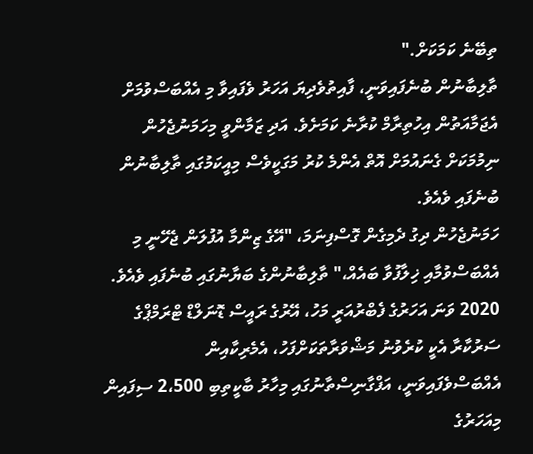ތިބޭނެ ކަމަކަށް."
ތާލިބާނުން ބުނެފައިވަނީ، ފާއިތުވެދިޔަ އަހަރު ވެފައިވާ މި އެއްބަސްވުމަށް އެޖަމާއަތުން އިހުތިރާމް ކުރާނެ ކަމަށެވެ. އަދި ޒަމާންވީ މިހަމަނުޖެހުން ނިމުމަކަށް ގެނައުމަށް އޮތް އެންމެ ކުރު މަގަކީވެސް މިއީކަމުގައި ތާލިބާނުން ބުނެފައި ވެއެވެ.
ހަމަނުޖެހުން ދިގު ދެމިގެން ގޮސްފިނަމަ، "އޭގެ ޒިންމާ އުފުލަން ޖެހޭނީ މި އެއްބަސްވުމާއި ޚިލާފުވާ ބައެއް،" ތާލިބާނުންގެ ބަޔާނުގައި ބުނެފައި ވެއެވެ.
2020 ވަނަ އަހަރުގެ ފެބްރުއަރީ މަހު، އޭރުގެ ރައީސް ޑޮނަލްޑް ޓްރަމްޕްގެ ސަރުކާރާ އެކީ ކުރެވުނު މަޝްވަރާތަކަށްފަހު، އެމެރިކާއިން އެއްބަސްވެފައިވަނީ، އަފްގާނިސްތާނުގައި މިހާރު ބާކީތިބި 2،500 ސިފައިން މިއަހަރުގެ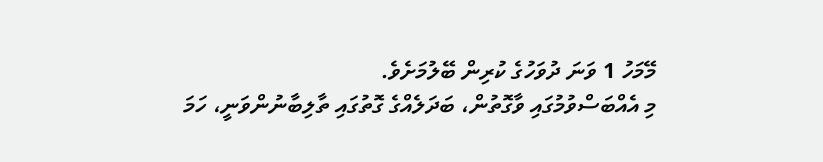މޭމަހު 1 ވަނަ ދުވަހުގެ ކުރިން ބޭލުމަށެވެ.
މި އެއްބަސްވުމުގައި ވާގޮތުން، ބަދަލެއްގެ ގޮތުގައި ތާލިބާނުންވަނީ، ހަމަ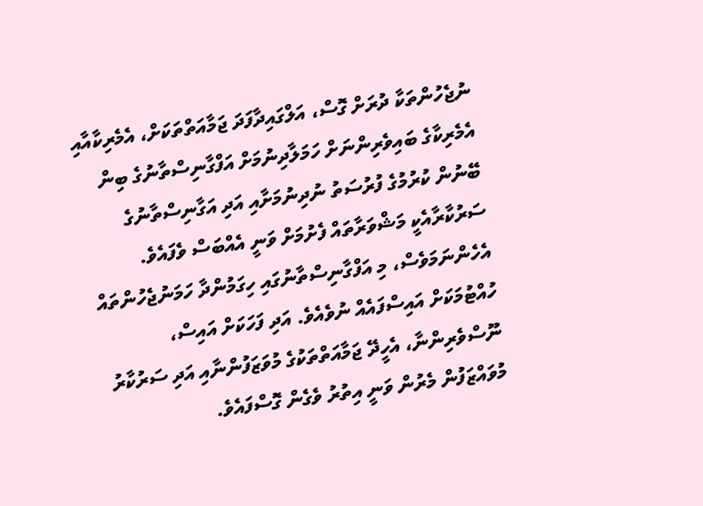ނުޖެހުންތަކާ ދުރަށް ގޮސް، އަލްގައިދާފަދަ ޖަމާއަތްތަކަށް، އެމެރިކާއާއި އެމެރިކާގެ ބައިވެރިންނަށް ހަމަލާދިނުމަށް އަފްގާނިސްތާނުގެ ބިން ބޭނުން ކުރުމުގެ ފުރުސަތު ނުދިނުމަށާއި އަދި އަގާނިސްތާނުގެ ސަރުކާރާއެކީ މަޝްވަރާތައް ފެށުމަށް ވަނީ އެއްބަސް ވެފައެވެ.
އެހެންނަމަވެސް، މި އަފްގާނިސްތާނުގައި ހިގަމުންދާ ހަމަނުޖެހުންތައް ހުއްޓުމަކަށް އައިސްފައެއް ނުވެއެވެ. އަދި ފަހަކަށް އައިސް، ނޫސްވެރިންނާ، އެހީދޭ ޖަމާއަތްތަކުގެ މުވަޒަފުންނާއި އަދި ސަރުކާރު މުވައްޒަފުން މެރުން ވަނީ އިތުރު ވެގެން ގޮސްފައެވެ.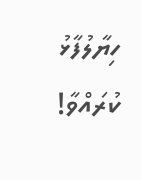ހިޔާލުފާޅު ކުރައްވާ!